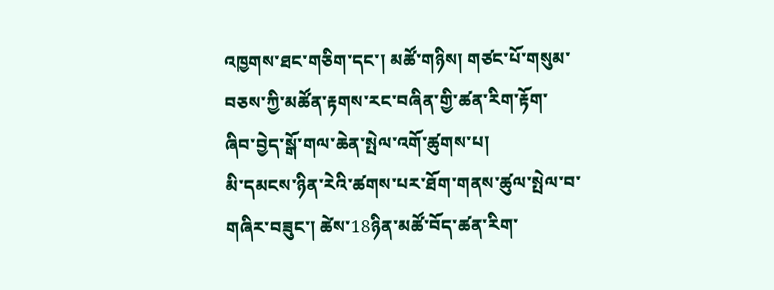འཁྱགས་ཐང་གཅིག་དང་། མཚོ་གཉིས། གཙང་པོ་གསུམ་བཅས་ཀྱི་མཚོན་རྟགས་རང་བཞིན་གྱི་ཚན་རིག་རྟོག་ཞིབ་བྱེད་སྒོ་གལ་ཆེན་སྤེལ་འགོ་ཚུགས་པ།
མི་དམངས་ཉིན་རེའི་ཚགས་པར་ཐོག་གནས་ཚུལ་སྤེལ་བ་གཞིར་བཟུང་། ཚེས་18ཉིན་མཚོ་བོད་ཚན་རིག་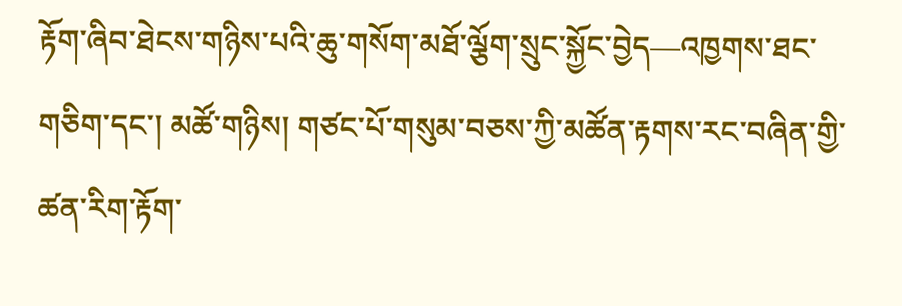རྟོག་ཞིབ་ཐེངས་གཉིས་པའི་ཆུ་གསོག་མཐོ་ལྕོག་སྲུང་སྐྱོང་བྱེད—འཁྱགས་ཐང་གཅིག་དང་། མཚོ་གཉིས། གཙང་པོ་གསུམ་བཅས་ཀྱི་མཚོན་རྟགས་རང་བཞིན་གྱི་ཚན་རིག་རྟོག་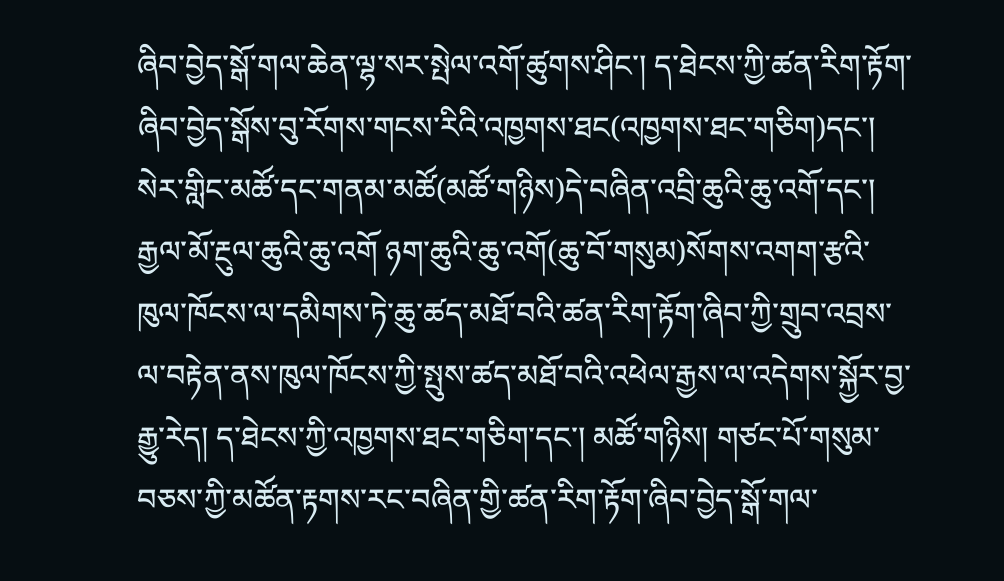ཞིབ་བྱེད་སྒོ་གལ་ཆེན་ལྷ་སར་སྤེལ་འགོ་ཚུགས་ཤིང་། ད་ཐེངས་ཀྱི་ཚན་རིག་རྟོག་ཞིབ་བྱེད་སྒོས་བུ་རོགས་གངས་རིའི་འཁྱགས་ཐང(འཁྱགས་ཐང་གཅིག)དང་། སེར་གླིང་མཚོ་དང་གནམ་མཚོ(མཚོ་གཉིས)དེ་བཞིན་འབྲི་ཆུའི་ཆུ་འགོ་དང་། རྒྱལ་མོ་རྔུལ་ཆུའི་ཆུ་འགོ ཉག་ཆུའི་ཆུ་འགོ(ཆུ་བོ་གསུམ)སོགས་འགག་རྩའི་ཁུལ་ཁོངས་ལ་དམིགས་ཏེ་ཆུ་ཚད་མཐོ་བའི་ཚན་རིག་རྟོག་ཞིབ་ཀྱི་གྲུབ་འབྲས་ལ་བརྟེན་ནས་ཁུལ་ཁོངས་ཀྱི་སྤུས་ཚད་མཐོ་བའི་འཕེལ་རྒྱས་ལ་འདེགས་སྐྱོར་བྱ་རྒྱུ་རེད། ད་ཐེངས་ཀྱི་འཁྱགས་ཐང་གཅིག་དང་། མཚོ་གཉིས། གཙང་པོ་གསུམ་བཅས་ཀྱི་མཚོན་རྟགས་རང་བཞིན་གྱི་ཚན་རིག་རྟོག་ཞིབ་བྱེད་སྒོ་གལ་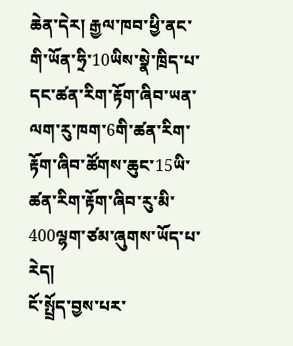ཆེན་དེར། རྒྱལ་ཁབ་ཕྱི་ནང་གི་ཡོན་ཧྲི་10ཡིས་སྣེ་ཁྲིད་པ་དང་ཚན་རིག་རྟོག་ཞིབ་ཡན་ལག་རུ་ཁག་6གི་ཚན་རིག་རྟོག་ཞིབ་ཚོགས་ཆུང་15ཡི་ཚན་རིག་རྟོག་ཞིབ་རུ་མི་400ལྷག་ཙམ་ཞུགས་ཡོད་པ་རེད།
ངོ་སྤྲོད་བྱས་པར་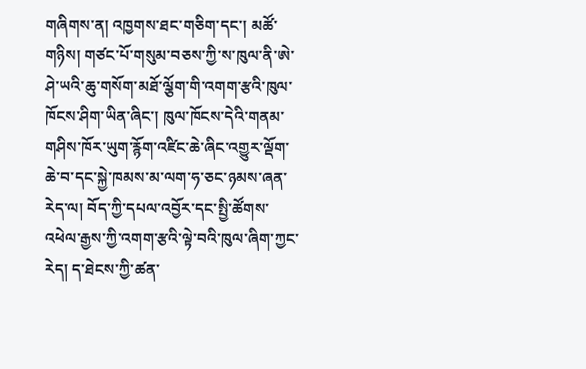གཞིགས་ན། འཁྱགས་ཐང་གཅིག་དང་། མཚོ་གཉིས། གཙང་པོ་གསུམ་བཅས་ཀྱི་ས་ཁུལ་ནི་ཨེ་ཤེ་ཡའི་ཆུ་གསོག་མཐོ་ལྕོག་གི་འགག་རྩའི་ཁུལ་ཁོངས་ཤིག་ཡིན་ཞིང་། ཁུལ་ཁོངས་དེའི་གནམ་གཤིས་ཁོར་ཡུག་རྙོག་འཛིང་ཆེ་ཞིང་འགྱུར་ལྡོག་ཆེ་བ་དང་སྐྱེ་ཁམས་མ་ལག་ཧ་ཅང་ཉམས་ཞན་རེད་ལ། བོད་ཀྱི་དཔལ་འབྱོར་དང་སྤྱི་ཚོགས་འཕེལ་རྒྱས་ཀྱི་འགག་རྩའི་ལྟེ་བའི་ཁུལ་ཞིག་ཀྱང་རེད། ད་ཐེངས་ཀྱི་ཚན་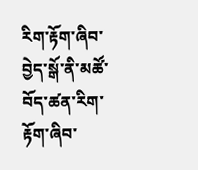རིག་རྟོག་ཞིབ་བྱེད་སྒོ་ནི་མཚོ་བོད་ཚན་རིག་རྟོག་ཞིབ་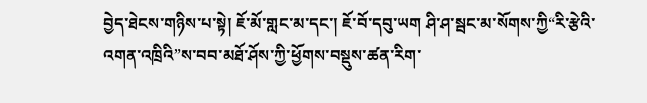བྱེད་ཐེངས་གཉིས་པ་སྟེ། ཇོ་མོ་གླང་མ་དང་། ཇོ་བོ་དབུ་ཡག ཤི་ཤ་སྦང་མ་སོགས་ཀྱི“རི་རྩེའི་འགན་འཁྲིའི”ས་བབ་མཐོ་ཤོས་ཀྱི་ཕྱོགས་བསྡུས་ཚན་རིག་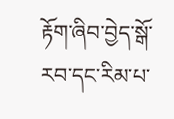རྟོག་ཞིབ་བྱེད་སྒོ་རབ་དང་རིམ་པ་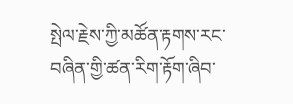སྤེལ་རྗེས་ཀྱི་མཚོན་རྟགས་རང་བཞིན་གྱི་ཚན་རིག་རྟོག་ཞིབ་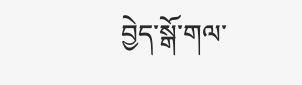བྱེད་སྒོ་གལ་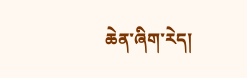ཆེན་ཞིག་རེད།